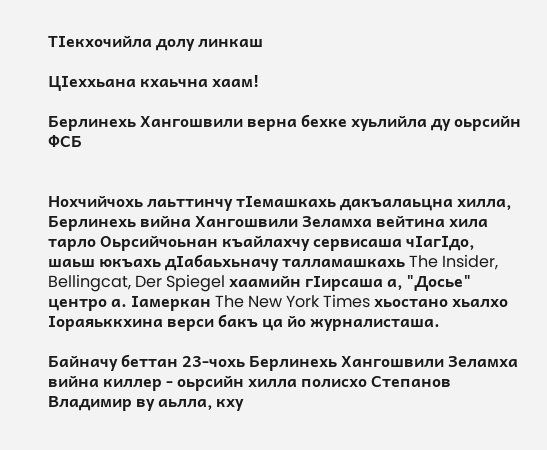ТIекхочийла долу линкаш

ЦIеххьана кхаьчна хаам!

Берлинехь Хангошвили верна бехке хуьлийла ду оьрсийн ФСБ


Нохчийчохь лаьттинчу тIемашкахь дакъалаьцна хилла, Берлинехь вийна Хангошвили Зеламха вейтина хила тарло Оьрсийчоьнан къайлахчу сервисаша чIагIдо, шаьш юкъахь дIабаьхьначу талламашкахь The Insider, Bellingcat, Der Spiegel хаамийн гIирсаша а, "Досье" центро а. Iамеркан The New York Times хьостано хьалхо Iораяьккхина верси бакъ ца йо журналисташа.

Байначу беттан 23-чохь Берлинехь Хангошвили Зеламха вийна киллер - оьрсийн хилла полисхо Степанов Владимир ву аьлла, кху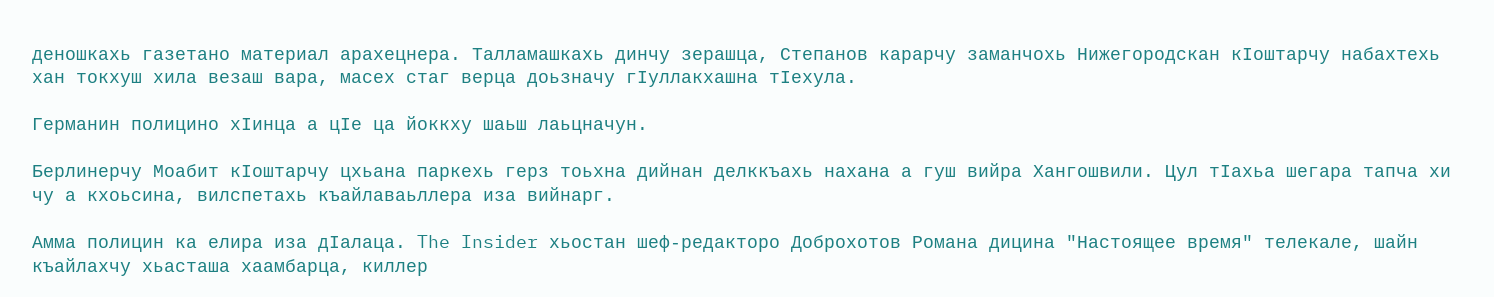деношкахь газетано материал арахецнера. Талламашкахь динчу зерашца, Степанов карарчу заманчохь Нижегородскан кIоштарчу набахтехь хан токхуш хила везаш вара, масех стаг верца доьзначу гIуллакхашна тIехула.

Германин полицино хIинца а цIе ца йоккху шаьш лаьцначун.

Берлинерчу Моабит кIоштарчу цхьана паркехь герз тоьхна дийнан делккъахь нахана а гуш вийра Хангошвили. Цул тIахьа шегара тапча хи чу а кхоьсина, вилспетахь къайлаваьллера иза вийнарг.

Амма полицин ка елира иза дIалаца. The Insider хьостан шеф-редакторо Доброхотов Романа дицина "Настоящее время" телекале, шайн къайлахчу хьасташа хаамбарца, киллер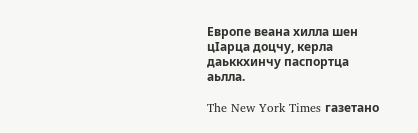Европе веана хилла шен цIарца доцчу, керла даьккхинчу паспортца аьлла.

The New York Times газетано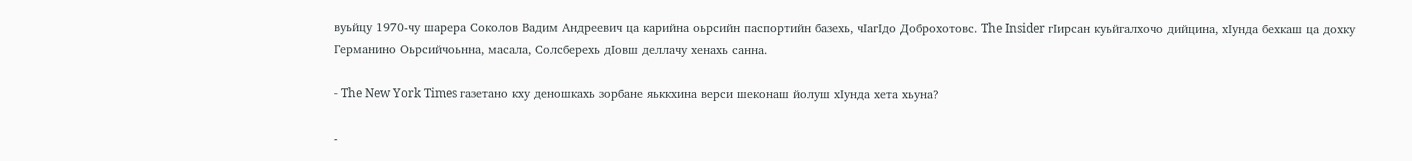вуьйцу 1970-чу шарера Соколов Вадим Андреевич ца карийна оьрсийн паспортийн базехь, чIагIдо Доброхотовс. The Insider гIирсан куьйгалхочо дийцина, хIунда бехкаш ца дохку Германино Оьрсийчоьнна, масала, Солсберехь дIовш деллачу хенахь санна.

- The New York Times газетано кху деношкахь зорбане яьккхина верси шеконаш йолуш хIунда хета хьуна?

-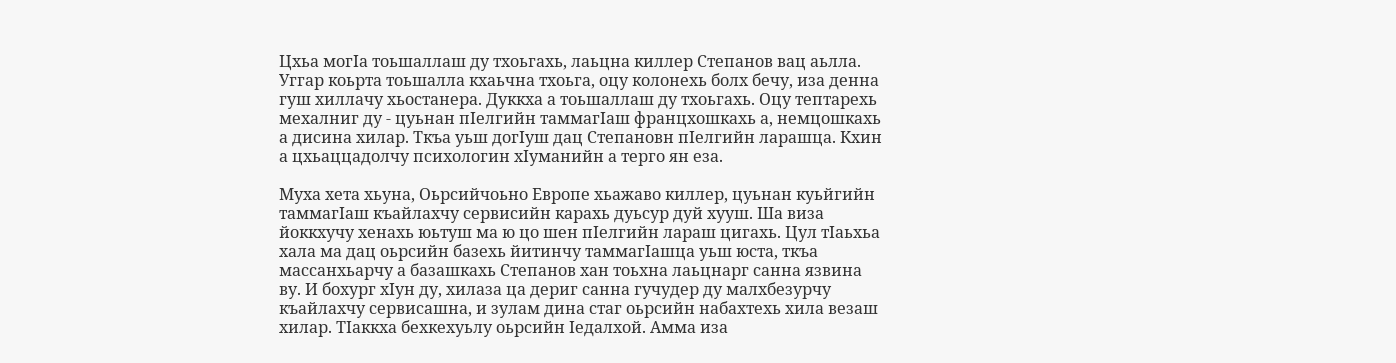Цхьа могIа тоьшаллаш ду тхоьгахь, лаьцна киллер Степанов вац аьлла. Уггар коьрта тоьшалла кхаьчна тхоьга, оцу колонехь болх бечу, иза денна гуш хиллачу хьостанера. Дуккха а тоьшаллаш ду тхоьгахь. Оцу тептарехь мехалниг ду - цуьнан пIелгийн таммагIаш францхошкахь а, немцошкахь а дисина хилар. Ткъа уьш догIуш дац Степановн пIелгийн ларашца. Кхин а цхьаццадолчу психологин хIуманийн а терго ян еза.

Муха хета хьуна, Оьрсийчоьно Европе хьажаво киллер, цуьнан куьйгийн таммагIаш къайлахчу сервисийн карахь дуьсур дуй хууш. Ша виза йоккхучу хенахь юьтуш ма ю цо шен пIелгийн лараш цигахь. Цул тIаьхьа хала ма дац оьрсийн базехь йитинчу таммагIашца уьш юста, ткъа массанхьарчу а базашкахь Степанов хан тоьхна лаьцнарг санна язвина ву. И бохург хIун ду, хилаза ца дериг санна гучудер ду малхбезурчу къайлахчу сервисашна, и зулам дина стаг оьрсийн набахтехь хила везаш хилар. ТIаккха бехкехуьлу оьрсийн Iедалхой. Амма иза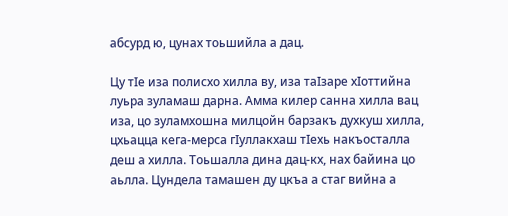абсурд ю, цунах тоьшийла а дац.

Цу тIе иза полисхо хилла ву, иза таIзаре хIоттийна луьра зуламаш дарна. Амма килер санна хилла вац иза, цо зуламхошна милцойн барзакъ духкуш хилла, цхьацца кега-мерса гIуллакхаш тIехь накъосталла деш а хилла. Тоьшалла дина дац-кх, нах байина цо аьлла. Цундела тамашен ду цкъа а стаг вийна а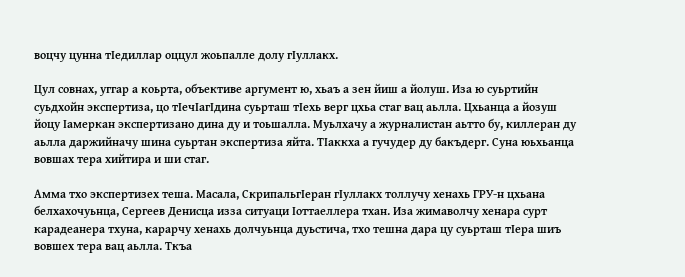воцчу цунна тIедиллар оццул жоьпалле долу гIуллакх.

Цул совнах, уггар а коьрта, объективе аргумент ю, хьаъ а зен йиш а йолуш. Иза ю суьртийн суьдхойн экспертиза, цо тIечIагIдина суьрташ тIехь верг цхьа стаг вац аьлла. Цхьанца а йозуш йоцу Iамеркан экспертизано дина ду и тоьшалла. Муьлхачу а журналистан аьтто бу, киллеран ду аьлла даржийначу шина суьртан экспертиза яйта. ТIаккха а гучудер ду бакъдерг. Суна юьхьанца вовшах тера хийтира и ши стаг.

Амма тхо экспертизех теша. Масала, СкрипальгIеран гIуллакх толлучу хенахь ГРУ-н цхьана белхахочуьнца, Сергеев Денисца изза ситуаци Iоттаеллера тхан. Иза жимаволчу хенара сурт карадеанера тхуна, карарчу хенахь долчуьнца дуьстича, тхо тешна дара цу суьрташ тIера шиъ вовшех тера вац аьлла. Ткъа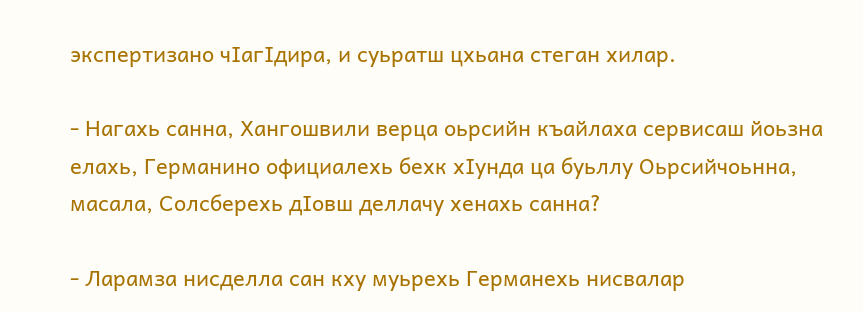экспертизано чIагIдира, и суьратш цхьана стеган хилар.

- Нагахь санна, Хангошвили верца оьрсийн къайлаха сервисаш йоьзна елахь, Германино официалехь бехк хIунда ца буьллу Оьрсийчоьнна, масала, Солсберехь дIовш деллачу хенахь санна?

- Ларамза нисделла сан кху муьрехь Германехь нисвалар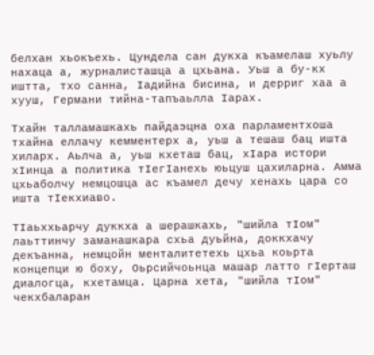белхан хьокъехь. Цундела сан дукха къамелаш хуьлу нахаца а, журналисташца а цхьана. Уьш а бу-кх иштта, тхо санна, Iадийна бисина, и дерриг хаа а хууш, Германи тийна-тапъаьлла Iарах.

Тхайн талламашкахь пайдаэцна оха парламентхоша тхайна еллачу кемментерх а, уьш а тешаш бац ишта хиларх. Аьлча а, уьш кхеташ бац, хIара истори хIинца а политика тIегIанехь юьцуш цахиларна. Амма цхьаболчу немцошца ас къамел дечу хенахь цара со ишта тIекхиаво.

ТIаьххьарчу дуккха а шерашкахь, "шийла тIом" лаьттинчу заманашкара схьа дуьйна, доккхачу декъанна, немцойн менталитетехь цхьа коьрта концепци ю боху, Оьрсийчоьнца машар латто гIерташ диалогца, кхетамца. Царна хета, "шийла тIом" чекхбаларан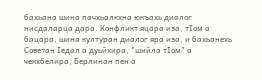бахьана шина пачхьалкхна юкъахь диалог нисдаларца дара. Конфликт яцара иза, тIом а бацара, шина културан диалог яра иза, и бахьанехь Советан Iедал а дуьйхира, "шийла тIом" а чекхбелира, Берлинан пен а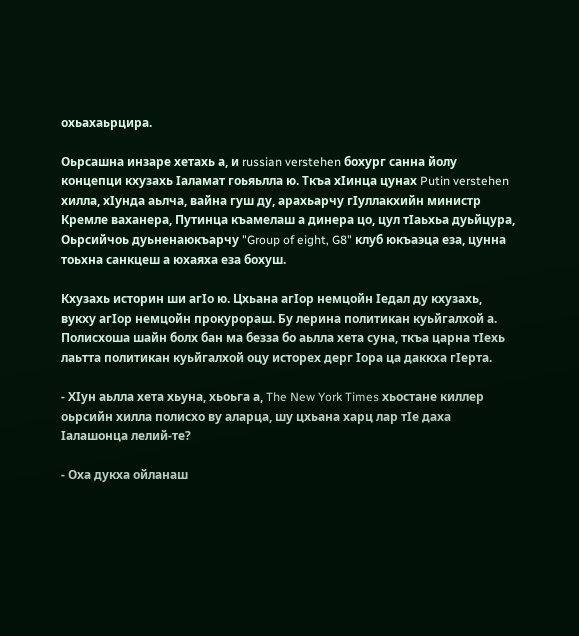охьахаьрцира.

Оьрсашна инзаре хетахь а, и russian verstehen бохург санна йолу концепци кхузахь Iаламат гоьяьлла ю. Ткъа хIинца цунах Putin verstehen хилла, хIунда аьлча, вайна гуш ду, арахьарчу гIуллакхийн министр Кремле ваханера, Путинца къамелаш а динера цо, цул тIаьхьа дуьйцура, Оьрсийчоь дуьненаюкъарчу "Group of eight, G8" клуб юкъаэца еза, цунна тоьхна санкцеш а юхаяха еза бохуш.

Кхузахь историн ши агIо ю. Цхьана агIор немцойн Iедал ду кхузахь, вукху агIор немцойн прокурораш. Бу лерина политикан куьйгалхой а. Полисхоша шайн болх бан ма безза бо аьлла хета суна, ткъа царна тIехь лаьтта политикан куьйгалхой оцу исторех дерг Iора ца даккха гIерта.

- ХIун аьлла хета хьуна, хьоьга а, The New York Times хьостане киллер оьрсийн хилла полисхо ву аларца, шу цхьана харц лар тIе даха Iалашонца лелий-те?

- Оха дукха ойланаш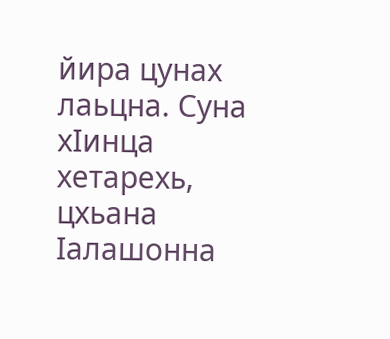йира цунах лаьцна. Суна хIинца хетарехь, цхьана Iалашонна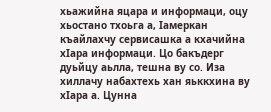хьажийна яцара и информаци, оцу хьостано тхоьга а, Iамеркан къайлахчу сервисашка а кхачийна хIара информаци. Цо бакъдерг дуьйцу аьлла, тешна ву со. Иза хиллачу набахтехь хан яьккхина ву хIара а. Цунна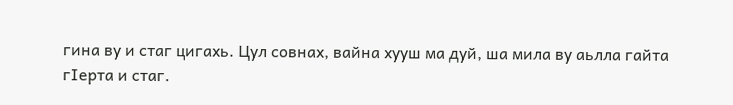гина ву и стаг цигахь. Цул совнах, вайна хууш ма дуй, ша мила ву аьлла гайта гIерта и стаг.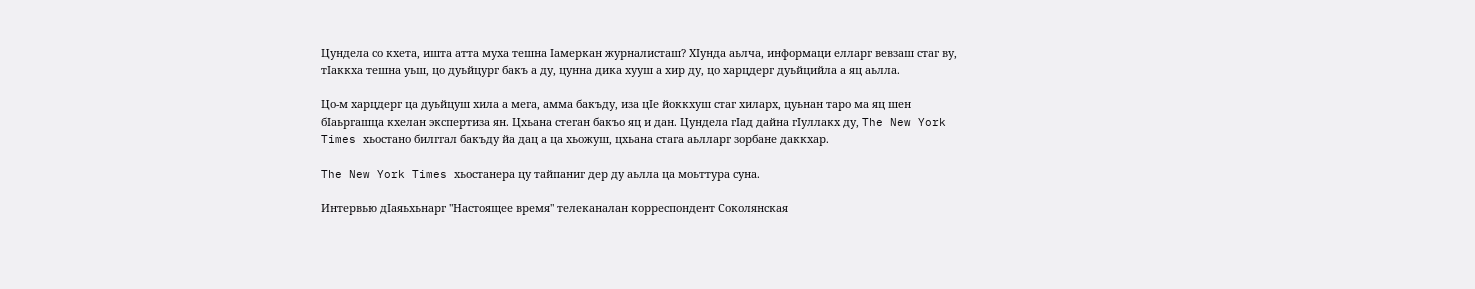Цундела со кхета, ишта атта муха тешна Iамеркан журналисташ? ХIунда аьлча, информаци елларг вевзаш стаг ву, тIаккха тешна уьш, цо дуьйцург бакъ а ду, цунна дика хууш а хир ду, цо харцдерг дуьйцийла а яц аьлла.

Цо-м харцдерг ца дуьйцуш хила а мега, амма бакъду, иза цIе йоккхуш стаг хиларх, цуьнан таро ма яц шен бIаьргашца кхелан экспертиза ян. Цхьана стеган бакъо яц и дан. Цундела гIад дайна гIуллакх ду, The New York Times хьостано билггал бакъду йа дац а ца хьожуш, цхьана стага аьлларг зорбане даккхар.

The New York Times хьостанера цу тайпаниг дер ду аьлла ца моьттура суна.

Интервью дIаяьхьнарг "Настоящее время" телеканалан корреспондент Соколянская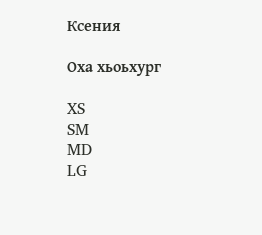Ксения

Оха хьоьхург

XS
SM
MD
LG